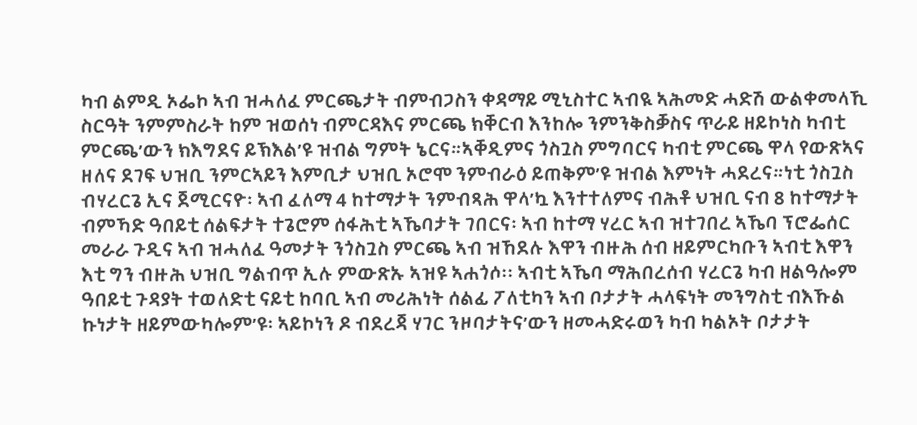ካብ ልምዲ ኦፌኮ ኣብ ዝሓለፈ ምርጫታት ብምብጋስን ቀዳማይ ሚኒስተር ኣብዪ ኣሕመድ ሓድሽ ውልቀመላኺ ስርዓት ንምምስራት ከም ዝወሰነ ብምርዳእና ምርጫ ክቐርብ እንከሎ ንምንቅስቓስና ጥራይ ዘይኮነስ ካብቲ ምርጫ’ውን ክእግደና ይኽእል’ዩ ዝብል ግምት ኔርና።ኣቐዲምና ጎስጓስ ምግባርና ካብቲ ምርጫ ዋላ የውጽኣና ዘለና ደገፍ ህዝቢ ንምርኣይን እምቢታ ህዝቢ ኦሮሞ ንምብራዕ ይጠቅም’ዩ ዝብል እምነት ሓደረና።ነቲ ጎስጓስ ብሃረርጌ ኢና ጀሚርናዮ፡ ኣብ ፈለማ 4 ከተማታት ንምብጻሕ ዋላ’ኳ እንተተለምና ብሕቶ ህዝቢ ናብ 8 ከተማታት ብምኻድ ዓበይቲ ሰልፍታት ተጌሮም ሰፋሕቲ ኣኼባታት ገበርና፡ ኣብ ከተማ ሃረር ኣብ ዝተገበረ ኣኼባ ፕሮፌሰር መራራ ጉዲና ኣብ ዝሓለፈ ዓመታት ንጎስጓስ ምርጫ ኣብ ዝኸደሉ እዋን ብዙሕ ሰብ ዘይምርካቡን ኣብቲ እዋን እቲ ግን ብዙሕ ህዝቢ ግልብጥ ኢሉ ምውጽኡ ኣዝዩ ኣሐጎሶ፡፡ ኣብቲ ኣኼባ ማሕበረሰብ ሃረርጌ ካብ ዘልዓሎም ዓበይቲ ጉዳያት ተወለድቲ ናይቲ ከባቢ ኣብ መሪሕነት ሰልፊ ፖለቲካን ኣብ ቦታታት ሓላፍነት መንግስቲ ብእኹል ኩነታት ዘይምውካሎም’ዩ፡ ኣይኮነን ዶ ብደረጃ ሃገር ንዞባታትና’ውን ዘመሓድሩወን ካብ ካልኦት ቦታታት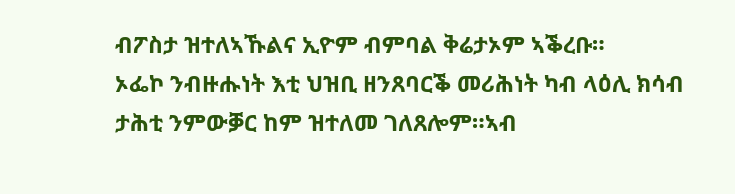ብፖስታ ዝተለኣኹልና ኢዮም ብምባል ቅሬታኦም ኣቕረቡ።
ኦፌኮ ንብዙሑነት እቲ ህዝቢ ዘንጸባርቕ መሪሕነት ካብ ላዕሊ ክሳብ ታሕቲ ንምውቓር ከም ዝተለመ ገለጸሎም።ኣብ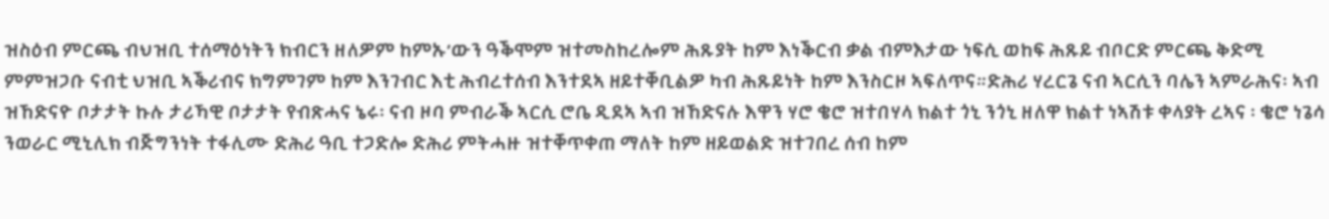ዝስዕብ ምርጫ ብህዝቢ ተሰማዕነትን ክብርን ዘለዎም ከምኡ’ውን ዓቕሞም ዝተመስከረሎም ሕጹያት ከም እነቕርብ ቃል ብምእታው ነፍሲ ወከፍ ሕጹይ ብቦርድ ምርጫ ቅድሚ ምምዝጋቡ ናብቲ ህዝቢ ኣቕሪብና ክግምገም ከም እንገብር እቲ ሕብረተሰብ እንተደኣ ዘይተቐቢልዎ ካብ ሕጹይነት ከም እንስርዞ ኣፍለጥና።ድሕሪ ሃረርጌ ናብ ኣርሲን ባሌን ኣምራሕና፡ ኣብ ዝኸድናዮ ቦታታት ኩሉ ታሪኻዊ ቦታታት የብጽሓና ኔሩ፡ ናብ ዞባ ምብራቕ ኣርሲ ሮቤ ዲደኣ ኣብ ዝኸድናሉ እዋን ሃሮ ቄሮ ዝተበሃላ ክልተ ጎኒ ንጎኒ ዘለዋ ክልተ ነኣሽቱ ቀላያት ረኣና ፡ ቄሮ ነጌሳ ንወራር ሚኒሊክ ብጅግንነት ተፋሊሙ ድሕሪ ዓቢ ተጋድሎ ድሕሪ ምትሓዙ ዝተቐጥቀጠ ማለት ከም ዘይወልድ ዝተገበረ ሰብ ከም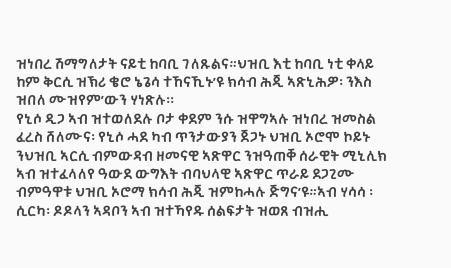ዝነበረ ሽማግለታት ናይቲ ከባቢ ገለጹልና።ህዝቢ እቲ ከባቢ ነቲ ቀላይ ከም ቅርሲ ዝኽሪ ቄሮ ኔጌሳ ተኸናኺኑ’ዩ ክሳብ ሕጂ ኣጽኒሕዎ፡ ንእስ ዝበለ ሙዝየም’ውን ሃነጽሉ፡፡
የኒሶ ዲጋ ኣብ ዝተወለደሉ ቦታ ቀደም ንሱ ዝዋግኣሉ ዝነበረ ዝመስል ፈረስ ሸለሙና፡ የኒሶ ሓደ ካብ ጥንታውያን ጀጋኑ ህዝቢ ኦሮሞ ኮይኑ ንህዝቢ ኣርሲ ብምውዳብ ዘመናዊ ኣጽዋር ንዝዓጠቐ ሰራዊት ሚኒሊክ ኣብ ዝተፈላለየ ዓውደ ውግእት ብባህላዊ ኣጽዋር ጥራይ ደጋጊሙ ብምዓዋቱ ህዝቢ ኦሮማ ክሳብ ሕጂ ዝምከሓሉ ጅግና’ዩ።ኣብ ሃሳሳ ፡ሲርካ፡ ዶዶላን ኣዳቦን ኣብ ዝተኻየዱ ሰልፍታት ዝወጸ ብዝሒ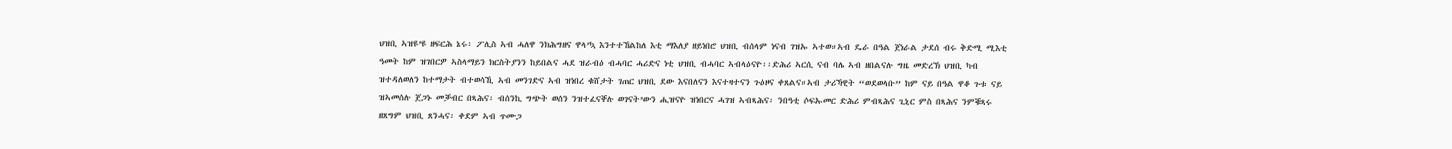ህዝቢ ኣዝዩ’ዩ ዘፍርሕ ኔሩ፡ ፖሊስ ኣብ ሓለዋ ንክሕግዘና ዋላ’ኳ እንተተኸልከለ እቲ ማእለያ ዘይነበሮ ህዝቢ ብሰላም ነናብ ገዝኡ ኣተወ።ኣብ ዴራ በዓል ጀነራል ታደሰ ብሩ ቅድሚ ሚእቲ ዓመት ከም ዝገበርዎ ኣስላማይን ክርስትያንን ከይበልና ሓደ ዝራብዕ ብሓባር ሓሪድና ነቲ ህዝቢ ብሓባር ኣብላዕናዮ፡፡ድሕሪ ኣርሲ ናብ ባሌ ኣብ ዘበልናሉ ግዜ መድረኽ ህዝቢ ካብ ዝተዳለወለን ከተማታት ብተወሳኺ ኣብ መንገድና ኣብ ዝነበረ ቁሸታት ገጠር ህዝቢ ደው እናበለናን እናተዛተናን ጉዕዞና ቀጸልና።ኣብ ታሪኻዊት “ወደወላቡ” ከም ናይ በዓል ዋቆ ጉቱ ናይ ዝኣመሰሉ ጀጋኑ መቓብር በጻሕና፡ ብሰንኪ ግጭት ወሰን ንዝተፈናቐሉ ወገናት’ውን ሒዝናዮ ዝነበርና ሓገዝ ኣብጻሕና፡ ንበዓቲ ሶፍኡመር ድሕሪ ምብጻሕና ጊኒር ምስ በጻሕና ንምቑጻሩ ዘጸግም ህዝቢ ጸንሓና፡ ቀደም ኣብ ጥሙጋ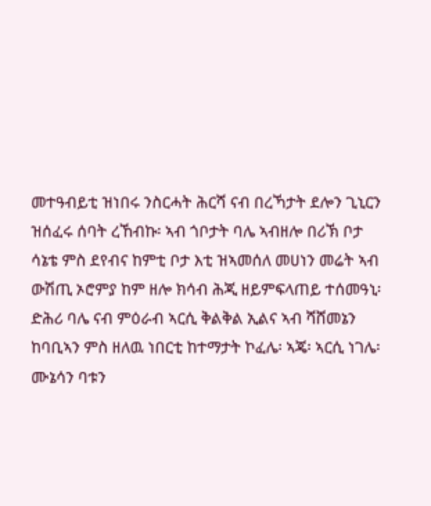መተዓብይቲ ዝነበሩ ንስርሓት ሕርሻ ናብ በረኻታት ደሎን ጊኒርን ዝሰፈሩ ሰባት ረኸብኩ፡ ኣብ ጎቦታት ባሌ ኣብዘሎ በሪኽ ቦታ ሳኔቴ ምስ ደየብና ከምቲ ቦታ እቲ ዝኣመሰለ መሀነን መሬት ኣብ ውሽጢ ኦሮምያ ከም ዘሎ ክሳብ ሕጂ ዘይምፍላጠይ ተሰመዓኒ፡ ድሕሪ ባሌ ናብ ምዕራብ ኣርሲ ቅልቅል ኢልና ኣብ ሻሸመኔን ከባቢኣን ምስ ዘለዉ ነበርቲ ከተማታት ኮፈሌ፡ ኣጄ፡ ኣርሲ ነገሌ፡ ሙኔሳን ባቱን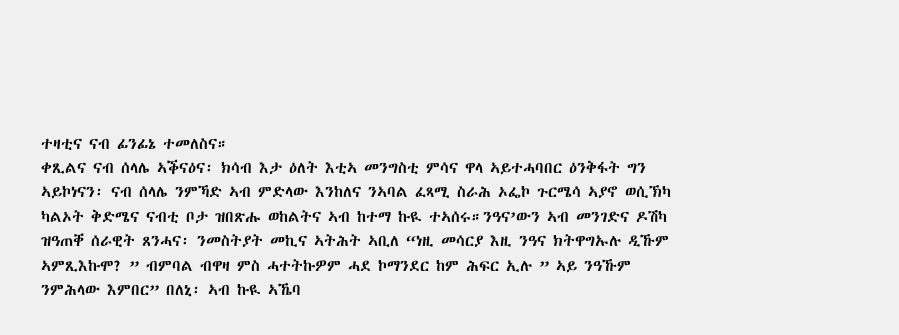ተዛቲና ናብ ፊንፊኔ ተመለስና።
ቀጺልና ናብ ሰላሌ ኣቕናዕና፡ ክሳብ እታ ዕለት እቲኣ መንግስቲ ምሳና ዋላ ኣይተሓባበር ዕንቅፋት ግን ኣይኮነናን፡ ናብ ሰላሌ ንምኻድ ኣብ ምድላው እንከለና ንኣባል ፈጻሚ ስራሕ ኦፌኮ ጉርሜሳ ኣያኖ ወሲኽካ ካልኦት ቅድሜና ናብቲ ቦታ ዝበጽሑ ወከልትና ኣብ ከተማ ኩዪ ተኣሰሩ።ንዓና’ውን ኣብ መንገድና ዶሽካ ዝዓጠቐ ሰራዊት ጸንሓና፡ ንመስትያት መኪና ኣትሕት ኣቢለ “ነዚ መሳርያ እዚ ንዓና ክትዋግኡሉ ዲኹም ኣምጺእኩሞ? ” ብምባል ብዋዛ ምስ ሓተትኩዎም ሓደ ኮማንደር ከም ሕፍር ኢሉ ” ኣይ ንዓኹም ንምሕላው እምበር” በለኒ፡ ኣብ ኩዪ ኣኼባ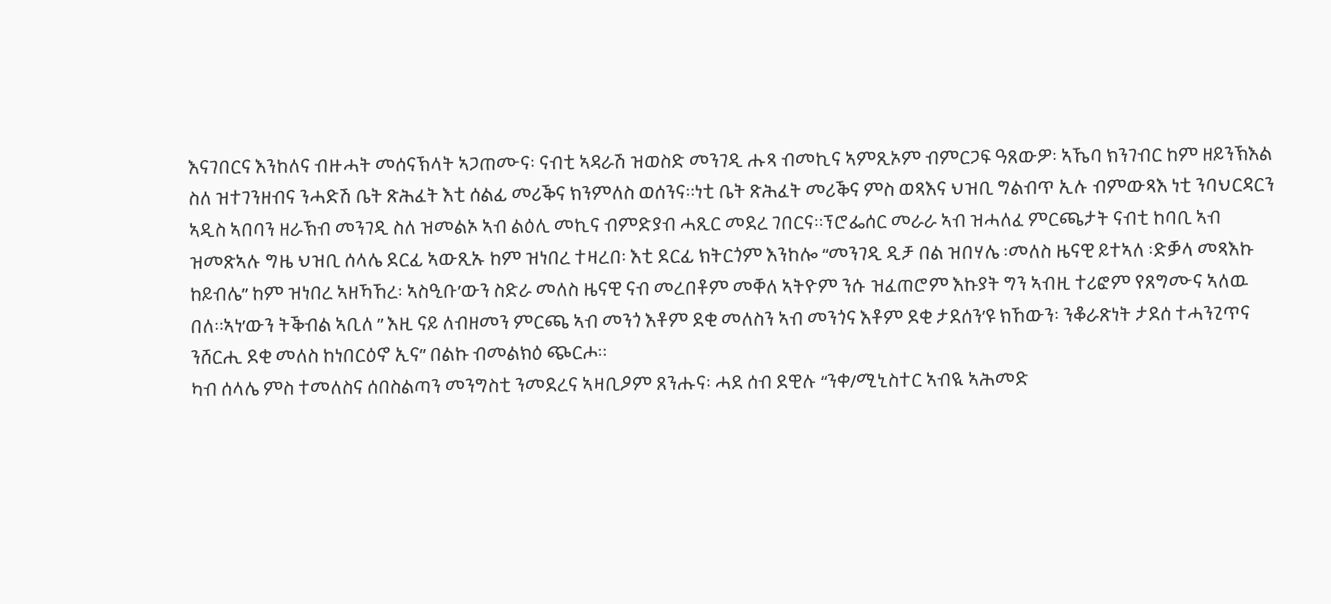እናገበርና እንከለና ብዙሓት መሰናኽላት ኣጋጠሙና፡ ናብቲ ኣዳራሽ ዝወስድ መንገዲ ሑጻ ብመኪና ኣምጺኦም ብምርጋፍ ዓጸውዎ፡ ኣኼባ ክንገብር ከም ዘይንኽእል ስለ ዝተገንዘብና ንሓድሽ ቤት ጽሕፈት እቲ ሰልፊ መሪቕና ክንምለስ ወሰንና።ነቲ ቤት ጽሕፈት መሪቕና ምስ ወጻእና ህዝቢ ግልብጥ ኢሉ ብምውጻእ ነቲ ንባህርዳርን ኣዲስ ኣበባን ዘራኽብ መንገዲ ስለ ዝመልኦ ኣብ ልዕሊ መኪና ብምድያብ ሓጺር መደረ ገበርና።ፕሮፌሰር መራራ ኣብ ዝሓለፈ ምርጫታት ናብቲ ከባቢ ኣብ ዝመጽኣሉ ግዜ ህዝቢ ሰላሌ ደርፊ ኣውጺኡ ከም ዝነበረ ተዛረበ፡ እቲ ደርፊ ክትርጎም እንከሎ “መንገዲ ዲቻ በል ዝበሃሌ ፡መለስ ዜናዊ ይተኣለ ፡ድቓላ መጻእኩ ከይብሌ” ከም ዝነበረ ኣዘኻኸረ፡ ኣስዒቡ’ውን ስድራ መለስ ዜናዊ ናብ መረበቶም መቐለ ኣትዮም ንሱ ዝፈጠሮም እኩያት ግን ኣብዚ ተሪፎም የጸግሙና ኣለዉ በለ።ኣነ’ውን ትቕብል ኣቢለ ” እዚ ናይ ለብዘመን ምርጫ ኣብ መንጎ እቶም ደቂ መለስን ኣብ መንጎና እቶም ደቂ ታደሰን’ዩ ክኸውን፡ ንቆራጽነት ታደሰ ተሓንጊጥና ንሸርሒ ደቂ መለስ ከነበርዕኖ ኢና” በልኩ ብመልክዕ ጭርሖ።
ካብ ሰላሌ ምስ ተመለስና ሰበስልጣን መንግስቲ ንመደረና ኣዛቢዖም ጸንሑና፡ ሓደ ሰብ ደዊሉ “ንቀ/ሚኒስተር ኣብዪ ኣሕመድ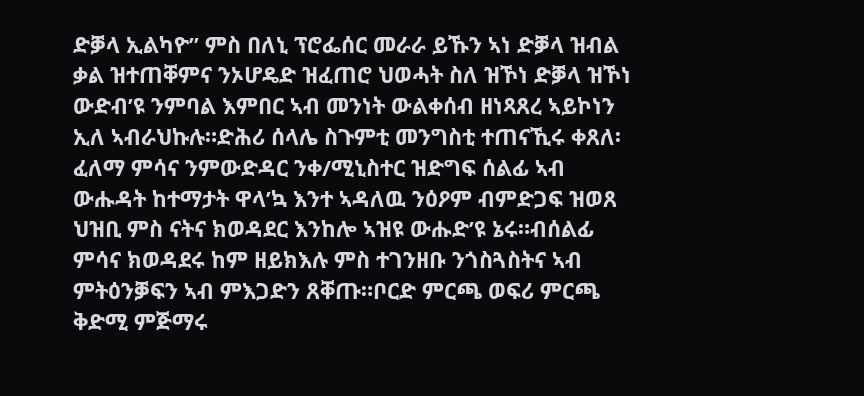ድቓላ ኢልካዮ” ምስ በለኒ ፕሮፌሰር መራራ ይኹን ኣነ ድቓላ ዝብል ቃል ዝተጠቐምና ንኦሆዴድ ዝፈጠሮ ህወሓት ስለ ዝኾነ ድቓላ ዝኾነ ውድብ’ዩ ንምባል እምበር ኣብ መንነት ውልቀሰብ ዘነጻጸረ ኣይኮነን ኢለ ኣብራህኩሉ።ድሕሪ ሰላሌ ስጉምቲ መንግስቲ ተጠናኺሩ ቀጸለ፡ ፈለማ ምሳና ንምውድዳር ንቀ/ሚኒስተር ዝድግፍ ሰልፊ ኣብ ውሑዳት ከተማታት ዋላ’ኳ እንተ ኣዳለዉ ንዕዖም ብምድጋፍ ዝወጸ ህዝቢ ምስ ናትና ክወዳደር እንከሎ ኣዝዩ ውሑድ’ዩ ኔሩ።ብሰልፊ ምሳና ክወዳደሩ ከም ዘይክእሉ ምስ ተገንዘቡ ንጎስጓስትና ኣብ ምትዕንቓፍን ኣብ ምእጋድን ጸቐጡ።ቦርድ ምርጫ ወፍሪ ምርጫ ቅድሚ ምጅማሩ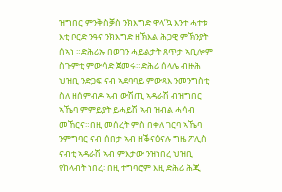ዝግበር ምንቅስቓስ ንክእግድ ዋላ’ኳ እንተ ሓተቱ እቲ ቦርድ ንዓና ንክእግድ ዘኽእል ሕጋዊ ምኽንያት ሰኣነ ።ድሕሪኡ በወገን ሓይልታት ጸጥታ ኣቢሎም ስጉምቲ ምውሳድ ጀመሩ።ድሕሪ ሰላሌ ብዙሕ ህዝቢ ንድጋፍ ናብ ኣደባባይ ምውጻእ ንመንግስቲ ስለ ዘሰምብዶ ኣብ ውሽጢ ኣዳራሽ ብዝግበር ኣኼባ ምምይያት ይሓይሽ ኣብ ዝብል ሓሳብ መኸርና።በዚ መሰረት ምስ በቀለ ገርባ ኣኼባ ንምግባር ናብ ሰበታ ኣብ ዘቕናዕናሉ ግዜ ፖሊስ ናብቲ ኣዳራሽ ኣብ ምእታው ንዝነበረ ህዝቢ የከላብት ነበረ፡ በዚ ተግባሮም እዚ ድሕሪ ሕጂ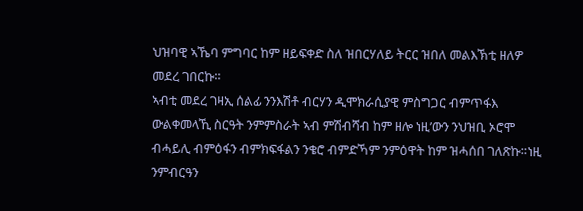ህዝባዊ ኣኼባ ምግባር ከም ዘይፍቀድ ስለ ዝበርሃለይ ትርር ዝበለ መልእኽቲ ዘለዎ መደረ ገበርኩ።
ኣብቲ መደረ ገዛኢ ሰልፊ ንንእሽቶ ብርሃን ዲሞክራሲያዊ ምስግጋር ብምጥፋእ ውልቀመላኺ ስርዓት ንምምስራት ኣብ ምሽብሻብ ከም ዘሎ ነዚ’ውን ንህዝቢ ኦሮሞ ብሓይሊ ብምዕፋን ብምክፍፋልን ንቄሮ ብምድኻም ንምዕዋት ከም ዝሓሰበ ገለጽኩ።ነዚ ንምብርዓን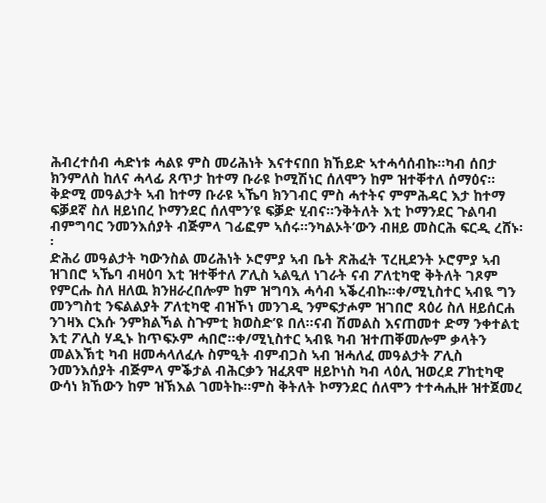ሕብረተሰብ ሓድነቱ ሓልዩ ምስ መሪሕነት እናተናበበ ክኸይድ ኣተሓሳሰብኩ፡፡ካብ ሰበታ ክንምለስ ከለና ሓላፊ ጸጥታ ከተማ ቡራዩ ኮሚሽነር ሰለሞን ከም ዝተቐተለ ሰማዕና፡፡ቅድሚ መዓልታት ኣብ ከተማ ቡራዩ ኣኼባ ክንገብር ምስ ሓተትና ምምሕዳር እታ ከተማ ፍቓደኛ ስለ ዘይነበረ ኮማንደር ሰለሞን’ዩ ፍቓድ ሂብና።ንቅትለት እቲ ኮማንደር ጉልባብ ብምግባር ንመንእሰያት ብጅምላ ገፊፎም ኣሰሩ።ንካልኦት’ውን ብዘይ መስርሕ ፍርዲ ረሸኑ፡፡
ድሕሪ መዓልታት ካውንስል መሪሕነት ኦሮምያ ኣብ ቤት ጽሕፈት ፕረዚደንት ኦሮምያ ኣብ ዝገበሮ ኣኼባ ብዛዕባ እቲ ዝተቐተለ ፖሊስ ኣልዒለ ነገራት ናብ ፖለቲካዊ ቅትለት ገጾም የምርሑ ስለ ዘለዉ ክንዘራረበሎም ከም ዝግባእ ሓሳብ ኣቕረብኩ።ቀ/ሚኒስተር ኣብዪ ግን መንግስቲ ንፍልልያት ፖለቲካዊ ብዝኾነ መንገዲ ንምፍታሖም ዝገበሮ ጻዕሪ ስለ ዘይሰርሐ ንገዛእ ርእሱ ንምክልኻል ስጉምቲ ክወስድ’ዩ በለ።ናብ ሽመልስ እናጠመተ ድማ ንቀተልቲ እቲ ፖሊስ ሃዲኑ ከጥፍኦም ሓበሮ።ቀ/ሚኒስተር ኣብዪ ካብ ዝተጠቐመሎም ቃላትን መልእኽቲ ካብ ዘመሓላለፈሉ ስምዒት ብምብጋስ ኣብ ዝሓለፈ መዓልታት ፖሊስ ንመንእሰያት ብጅምላ ምቕታል ብሕርቃን ዝፈጸሞ ዘይኮነስ ካብ ላዕሊ ዝወረደ ፖከቲካዊ ውሳነ ክኸውን ከም ዝኽእል ገመትኩ።ምስ ቅትለት ኮማንደር ሰለሞን ተተሓሒዙ ዝተጀመረ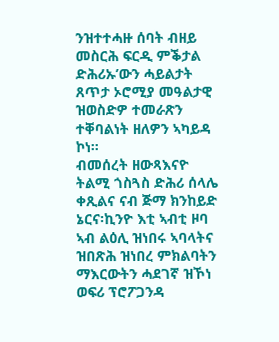ንዝተተሓዙ ሰባት ብዘይ መስርሕ ፍርዲ ምቕታል ድሕሪኡ’ውን ሓይልታት ጸጥታ ኦሮሚያ መዓልታዊ ዝወስድዎ ተመራጽን ተቐባልነት ዘለዎን ኣካይዳ ኮነ።
ብመሰረት ዘውጻእናዮ ትልሚ ጎስጓስ ድሕሪ ሰላሌ ቀጺልና ናብ ጅማ ክንከይድ ኔርና፡ኪንዮ እቲ ኣብቲ ዞባ ኣብ ልዕሊ ዝነበሩ ኣባላትና ዝበጽሕ ዝነበረ ምክልባትን ማእርውትን ሓደገኛ ዝኾነ ወፍሪ ፕሮፖጋንዳ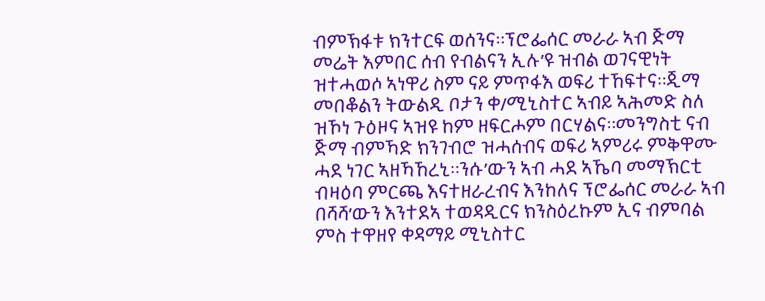ብምኽፋቱ ክንተርፍ ወሰንና።ፕሮፌሰር መራራ ኣብ ጅማ መሬት እምበር ሰብ የብልናን ኢሉ’ዩ ዝብል ወገናዊነት ዝተሓወሶ ኣነዋሪ ስም ናይ ምጥፋእ ወፍሪ ተኸፍተና።ጂማ መበቆልን ትውልዲ ቦታን ቀ/ሚኒስተር ኣብይ ኣሕመድ ስለ ዝኾነ ጉዕዞና ኣዝዩ ከም ዘፍርሖም በርሃልና።መንግስቲ ናብ ጅማ ብምኻድ ክንገብሮ ዝሓሰብና ወፍሪ ኣምሪሩ ምቅዋሙ ሓደ ነገር ኣዘኻኸረኒ።ንሱ’ውን ኣብ ሓደ ኣኼባ መማኽርቲ ብዛዕባ ምርጫ እናተዘራረብና እንከለና ፕሮፌሰር መራራ ኣብ በሻሻ’ውን እንተደኣ ተወዳዲርና ክንስዕረኩም ኢና ብምባል ምስ ተዋዘየ ቀዳማይ ሚኒስተር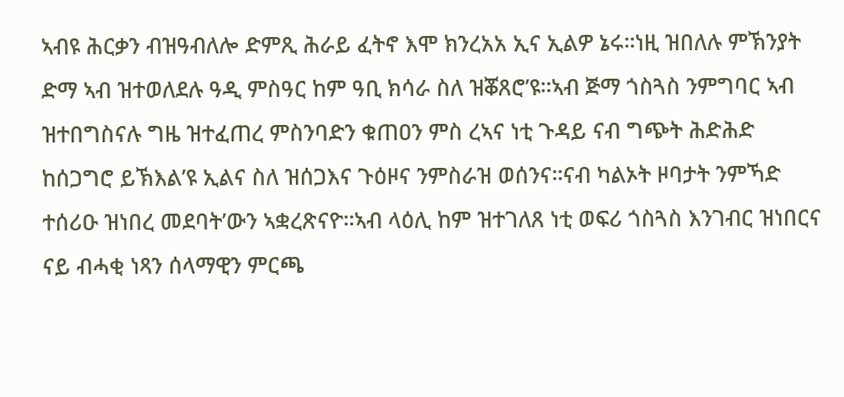ኣብዩ ሕርቃን ብዝዓብለሎ ድምጺ ሕራይ ፈትኖ እሞ ክንረአአ ኢና ኢልዎ ኔሩ።ነዚ ዝበለሉ ምኽንያት ድማ ኣብ ዝተወለደሉ ዓዲ ምስዓር ከም ዓቢ ክሳራ ስለ ዝቖጸሮ’ዩ።ኣብ ጅማ ጎስጓስ ንምግባር ኣብ ዝተበግስናሉ ግዜ ዝተፈጠረ ምስንባድን ቁጠዐን ምስ ረኣና ነቲ ጉዳይ ናብ ግጭት ሕድሕድ ከሰጋግሮ ይኽእል’ዩ ኢልና ስለ ዝሰጋእና ጉዕዞና ንምስራዝ ወሰንና።ናብ ካልኦት ዞባታት ንምኻድ ተሰሪዑ ዝነበረ መደባት’ውን ኣቋረጽናዮ።ኣብ ላዕሊ ከም ዝተገለጸ ነቲ ወፍሪ ጎስጓስ እንገብር ዝነበርና ናይ ብሓቂ ነጻን ሰላማዊን ምርጫ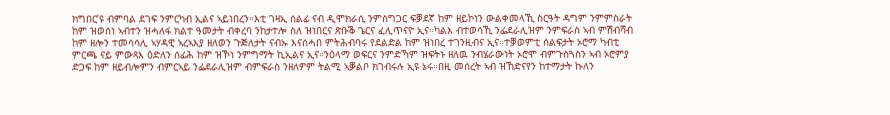ክግበር’ዩ ብምባል ደገፍ ንምርካብ ኢልና ኣይነበረን።እቲ ገዛኢ ሰልፊ ናብ ዲሞክራሲ ንምስግጋር ፍቓደኛ ከም ዘይኮነን ውልቀመላኺ ስርዓት ዳግም ንምምስራት ከም ዝወሰነ ኣብተን ዝሓለፋ ክልተ ዓመታት ብቀረባ ንከታተሎ ስለ ዝነበርና ጽቡቕ ጌርና ፈሊጥናዮ ኢና።ካልእ ብተወሳኺ ንፌደራሊዝም ንምፍራስ ኣብ ምሽብሻብ ከም ዘሎን ተመሳሳሊ ኣሃዳዊ ኣረኣእያ ዘለወን ጉጅለታት ናብኡ እናሰሓበ ምትሕብባሩ የደልድል ከም ዝነበረ ተገንዚብና ኢና።ተቓወምቲ ሰልፍታት ኦሮማ ካብቲ ምርጫ ናይ ምውጻእ ዕድለን ሰፊሕ ከም ዝኾነ ንምግማት ኪኢልና ኢና።ንዕላማ ወፍርና ንምድኻም ዝፍትኑ ዘለዉ ንብሄራውነት ኦሮሞ ብምጉስጓስን ኣብ ኦሮምያ ድጋፍ ከም ዘይብሎምን ብምርኣይ ንፌደራሊዝም ብምፍራስ ንዘለዎም ትልሚ ኣቓልቦ ክገብሩሉ ኢዩ ኔሩ።በዚ መሰረት ኣብ ዝኸድናየን ከተማታት ኩለን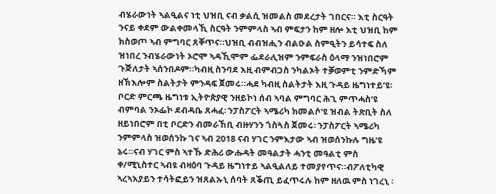ብሄራውነት ኣልዒልና ነቲ ህዝቢ ናብ ቃልሲ ዝመልስ መደረታት ገበርና። እቲ ስርዓት ንናይ ቀደም ውልቀመላኺ ስርዓት ንምምላስ ኣብ ምፍታን ከም ዘሎ እቲ ህዝቢ ከም ክስወጦ ኣብ ምግባር ጸቐጥና።ህዝቢ ብብዝሒን ብልዑል ስምዒትን ይሳተፍ ስለ ዝነበረ ንብሄራውነት ኦሮሞ ኣዳኺሞም ፌደራሊዝም ንምፍራስ ዕላማ ንዝነበሮም ጉጅለታት ኣሰንበዶም።ካብዚ ስንባደ እዚ ብምብጋስ ንካልኦት ተቓወምቲ ንምድኻም ዘኽእሎም ስልትታት ምንዳፍ ጀመሩ።ሓደ ካብዚ ስልትታት እዚ ጉዳይ ዜግነተይ’ዩ፡
ቦርድ ምርጫ ዜግነቱ ኢትዮጵያዊ ንዘይኮነ ሰብ ኣባል ምግባር ሕጊ ምጥሓስ’ዩ ብምባል ንኦፌኮ ደብዳቤ ጸሓፈ፡ ንፓስፖርት ኣሜሪካ ክመልሶ’ዩ ዝብል ትጽቢት ስለ ዘይነበሮም በቲ ቦርድን ብመራኸቢ ብዙሃንን ጎስጓስ ጀመሩ፡ ንፓስፖርት ኣሜሪካ ንምምላስ ዝወሰንኩ ገና ኣብ 2018 ናብ ሃገር ንምእታው ኣብ ዝወሰንኩሉ ግዜ’ዩ ኔሩ።ናብ ሃገር ምስ ኣተኹ ድሕሪ ውሑዳት መዓልታት ሓንቲ መዓልቲ ምስ ቀ/ሚኒስተር ኣብዩ ብዛዕባ ጉዳይ ዜግነተይ ኣልዒልለይ ተመያየጥና።ብፖለቲካዊ ኣረኣእያይን ተሳትፎይን ዝጸልኡኒ ሰባት ጸቕጢ ይፈጥሩሉ ከም ዘለዉ ምስ ነገረኒ ፡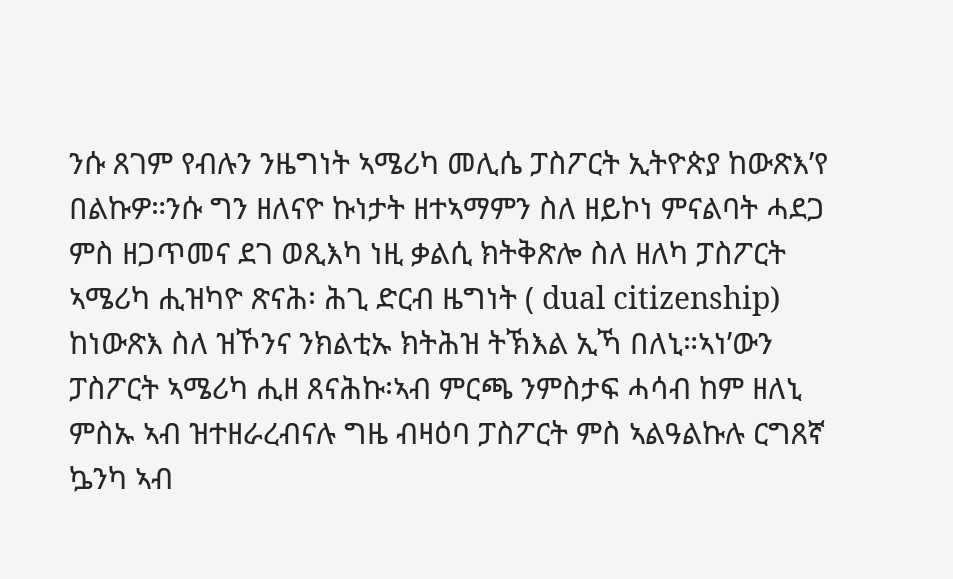ንሱ ጸገም የብሉን ንዜግነት ኣሜሪካ መሊሴ ፓስፖርት ኢትዮጵያ ከውጽእ’የ በልኩዎ።ንሱ ግን ዘለናዮ ኩነታት ዘተኣማምን ስለ ዘይኮነ ምናልባት ሓደጋ ምስ ዘጋጥመና ደገ ወጺእካ ነዚ ቃልሲ ክትቅጽሎ ስለ ዘለካ ፓስፖርት ኣሜሪካ ሒዝካዮ ጽናሕ፡ ሕጊ ድርብ ዜግነት ( dual citizenship) ከነውጽእ ስለ ዝኾንና ንክልቲኡ ክትሕዝ ትኽእል ኢኻ በለኒ።ኣነ’ውን ፓስፖርት ኣሜሪካ ሒዘ ጸናሕኩ፡ኣብ ምርጫ ንምስታፍ ሓሳብ ከም ዘለኒ ምስኡ ኣብ ዝተዘራረብናሉ ግዜ ብዛዕባ ፓስፖርት ምስ ኣልዓልኩሉ ርግጸኛ ኴንካ ኣብ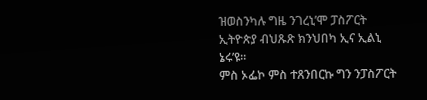ዝወስንካሉ ግዜ ንገረኒ’ሞ ፓስፖርት ኢትዮጵያ ብህጹጽ ክንህበካ ኢና ኢልኒ ኔሩ’ዩ።
ምስ ኦፌኮ ምስ ተጸንበርኩ ግን ንፓስፖርት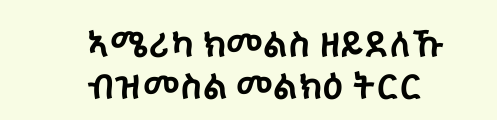ኣሜሪካ ክመልስ ዘይደለኹ ብዝመስል መልክዕ ትርር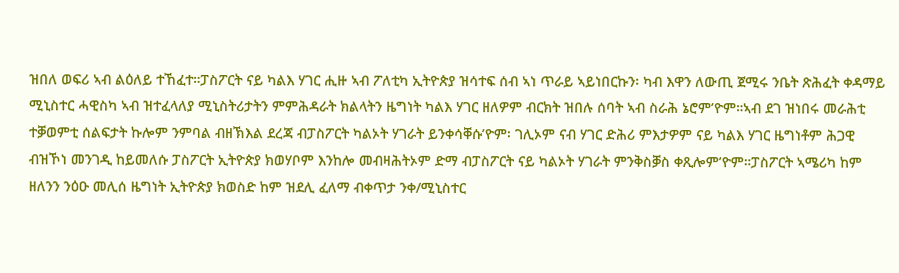ዝበለ ወፍሪ ኣብ ልዕለይ ተኸፈተ።ፓስፖርት ናይ ካልእ ሃገር ሒዙ ኣብ ፖለቲካ ኢትዮጵያ ዝሳተፍ ሰብ ኣነ ጥራይ ኣይነበርኩን፡ ካብ እዋን ለውጢ ጀሚሩ ንቤት ጽሕፈት ቀዳማይ ሚኒስተር ሓዊስካ ኣብ ዝተፈላለያ ሚኒስትሪታትን ምምሕዳራት ክልላትን ዜግነት ካልእ ሃገር ዘለዎም ብርክት ዝበሉ ሰባት ኣብ ስራሕ ኔሮም’ዮም።ኣብ ደገ ዝነበሩ መራሕቲ ተቓወምቲ ሰልፍታት ኩሎም ንምባል ብዘኽእል ደረጃ ብፓስፖርት ካልኦት ሃገራት ይንቀሳቐሱ’ዮም፡ ገሊኦም ናብ ሃገር ድሕሪ ምእታዎም ናይ ካልእ ሃገር ዜግነቶም ሕጋዊ ብዝኾነ መንገዲ ከይመለሱ ፓስፖርት ኢትዮጵያ ክወሃቦም እንከሎ መብዛሕትኦም ድማ ብፓስፖርት ናይ ካልኦት ሃገራት ምንቅስቓስ ቀጺሎም’ዮም።ፓስፖርት ኣሜሪካ ከም ዘለንን ንዕዑ መሊሰ ዜግነት ኢትዮጵያ ክወስድ ከም ዝደሊ ፈለማ ብቀጥታ ንቀ/ሚኒስተር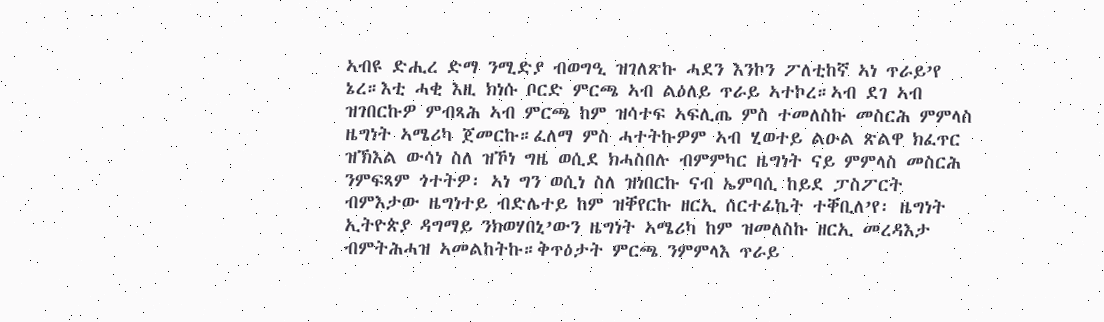ኣብዩ ድሒረ ድማ ንሚድያ ብወግዒ ዝገለጽኩ ሓደን እንኮን ፖለቲከኛ ኣነ ጥራይ’የ ኔረ።እቲ ሓቂ እዚ ክነሱ ቦርድ ምርጫ ኣብ ልዕለይ ጥራይ ኣተኮረ።ኣብ ደገ ኣብ ዝገበርኩዎ ምብጻሕ ኣብ ምርጫ ከም ዝሳተፍ ኣፍሊጤ ምስ ተመለስኩ መስርሕ ምምላስ ዜግነት ኣሜሪካ ጀመርኩ።ፈለማ ምስ ሓተትኩዎም ኣብ ሂወተይ ልዑል ጽልዋ ክፈጥር ዝኽእል ውሳነ ስለ ዝኾነ ግዜ ወሲደ ክሓስበሉ ብምምካር ዜግነት ናይ ምምላስ መስርሕ ንምፍጻም ጎተትዎ፡ ኣነ ግን ወሲነ ስለ ዝነበርኩ ናብ ኤምባሲ ከይደ ፓስፖርት ብምእታው ዜግነተይ ብድሌተይ ከም ዝቐየርኩ ዘርኢ ሰርተፊኬት ተቐቢለ’የ፡ ዜግነት ኢትዮጵያ ዳግማይ ንክወሃበኒ’ውን ዜግነት ኣሜሪካ ከም ዝመለስኩ ዘርኢ መረዳእታ ብምትሕሓዝ ኣመልከትኩ።ቅጥዕታት ምርጫ ንምምላእ ጥራይ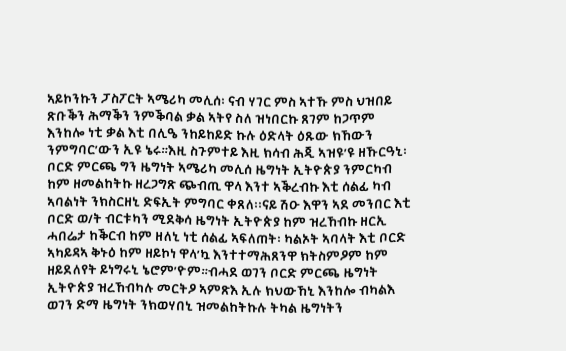ኣይኮንኩን ፓስፖርት ኣሜሪካ መሊሰ፡ ናብ ሃገር ምስ ኣተኹ ምስ ህዝበይ ጽቡቕን ሕማቕን ንምቕባል ቃል ኣትየ ስለ ዝነበርኩ ጸገም ከጋጥም እንከሎ ነቲ ቃል እቲ በሊዔ ንከይከይድ ኩሉ ዕድላት ዕጹው ክኸውን ንምግባር’ውን ኢዩ ኔሩ።እዚ ስጉምተይ እዚ ክሳብ ሕጂ ኣዝዩ’ዩ ዘኹርዓኒ፡ ቦርድ ምርጫ ግን ዜግነት ኣሜሪካ መሊሰ ዜግነት ኢትዮጵያ ንምርካብ ከም ዘመልከትኩ ዘረጋግጽ ጭብጢ ዋላ እንተ ኣቕረብኩ እቲ ሰልፊ ካብ ኣባልነት ንክስርዘኒ ድፍኢት ምግባር ቀጸለ፡፡ናይ ሽዑ እዋን ኣደ መንበር እቲ ቦርድ ወ/ት ብርቱካን ሚደቅሳ ዜግነት ኢትዮጵያ ከም ዝረኸብኩ ዘርኢ ሓበሬታ ከቕርብ ከም ዘለኒ ነቲ ሰልፊ ኣፍለጠት፡ ካልኦት ኣባላት እቲ ቦርድ ኣካይዳኣ ቅኑዕ ከም ዘይኮነ ዋላ’ኳ እንተተማሕጸንዋ ክትስምዖም ከም ዘይደለየት ይነግሩኒ ኔሮም’ዮም።ብሓደ ወገን ቦርድ ምርጫ ዜግነት ኢትዮጵያ ዝረኸብካሉ መርትዖ ኣምጽእ ኢሉ ክህውኸኒ እንከሎ ብካልእ ወገን ድማ ዜግነት ንክወሃበኒ ዝመልከትኩሉ ትካል ዜግነትን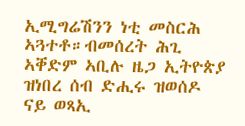ኢሚግሬሽንን ነቲ መስርሕ ኣጓተቶ።ብመሰረት ሕጊ ኣቐድም ኣቢሉ ዜጋ ኢትዮጵያ ዝነበረ ሰብ ድሒሩ ዝወሰዶ ናይ ወጻኢ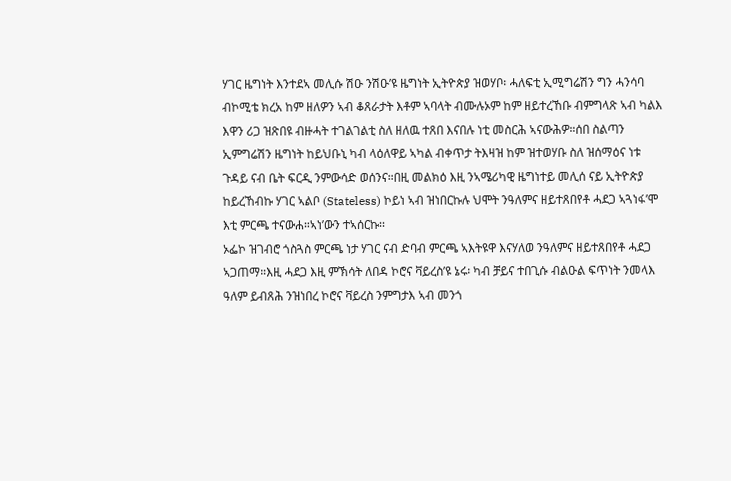ሃገር ዜግነት እንተደኣ መሊሱ ሽዑ ንሽዑ’ዩ ዜግነት ኢትዮጵያ ዝወሃቦ፡ ሓለፍቲ ኢሚግሬሽን ግን ሓንሳባ ብኮሚቴ ክረአ ከም ዘለዎን ኣብ ቆጸራታት እቶም ኣባላት ብሙሉኦም ከም ዘይተረኸቡ ብምግላጽ ኣብ ካልእ እዋን ሪጋ ዝጽበዩ ብዙሓት ተገልገልቲ ስለ ዘለዉ ተጸበ እናበሉ ነቲ መስርሕ ኣናውሕዎ።ሰበ ስልጣን ኢምግሬሽን ዜግነት ከይህቡኒ ካብ ላዕለዋይ ኣካል ብቀጥታ ትእዛዝ ከም ዝተወሃቡ ስለ ዝሰማዕና ነቱ ጉዳይ ናብ ቤት ፍርዲ ንምውሳድ ወሰንና።በዚ መልክዕ እዚ ንኣሜሪካዊ ዜግነተይ መሊሰ ናይ ኢትዮጵያ ከይረኸብኩ ሃገር ኣልቦ (Stateless) ኮይነ ኣብ ዝነበርኩሉ ህሞት ንዓለምና ዘይተጸበየቶ ሓደጋ ኣጓነፋ’ሞ እቲ ምርጫ ተናውሐ።ኣነ’ውን ተኣሰርኩ፡፡
ኦፌኮ ዝገብሮ ጎስጓስ ምርጫ ነታ ሃገር ናብ ድባብ ምርጫ ኣእትዩዋ እናሃለወ ንዓለምና ዘይተጸበየቶ ሓደጋ ኣጋጠማ።እዚ ሓደጋ እዚ ምኽሳት ለበዳ ኮሮና ቫይረስ’ዩ ኔሩ፡ ካብ ቻይና ተበጊሱ ብልዑል ፍጥነት ንመላእ ዓለም ይብጸሕ ንዝነበረ ኮሮና ቫይረስ ንምግታእ ኣብ መንጎ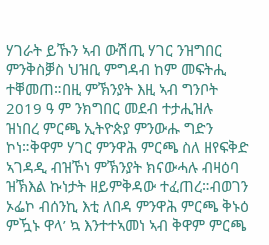ሃገራት ይኹን ኣብ ውሽጢ ሃገር ንዝግበር ምንቅስቓስ ህዝቢ ምግዳብ ከም መፍትሒ ተቐመጠ።በዚ ምኽንያት እዚ ኣብ ግንቦት 2019 ዓ ም ንክግበር መደብ ተታሒዝሉ ዝነበረ ምርጫ ኢትዮጵያ ምንውሑ ግድን ኮነ።ቅዋም ሃገር ምንዋሕ ምርጫ ስለ ዘየፍቅድ ኣገዳዲ ብዝኾነ ምኽንያት ክናውሓሉ ብዛዕባ ዝኽእል ኩነታት ዘይምቅዳው ተፈጠረ።ብወገን ኦፌኮ ብሰንኪ እቲ ለበዳ ምንዋሕ ምርጫ ቅኑዕ ምዃኑ ዋላ’ ኳ እንተተኣመነ ኣብ ቅዋም ምርጫ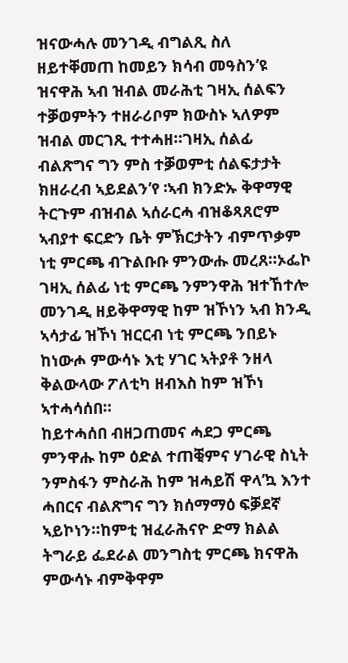ዝናውሓሉ መንገዲ ብግልጺ ስለ ዘይተቐመጠ ከመይን ክሳብ መዓስን’ዩ ዝናዋሕ ኣብ ዝብል መራሕቲ ገዛኢ ሰልፍን ተቓወምትን ተዘራሪቦም ክውስኑ ኣለዎም ዝብል መርገጺ ተተሓዘ።ገዛኢ ሰልፊ ብልጽግና ግን ምስ ተቓወምቲ ሰልፍታታት ክዘራረብ ኣይደልን’የ ፡ኣብ ክንድኡ ቅዋማዊ ትርጉም ብዝብል ኣሰራርሓ ብዝቆጻጸሮም ኣብያተ ፍርድን ቤት ምኽርታትን ብምጥቃም ነቲ ምርጫ ብጉልቡቡ ምንውሑ መረጸ።ኦፌኮ ገዛኢ ሰልፊ ነቲ ምርጫ ንምንዋሕ ዝተኸተሎ መንገዲ ዘይቅዋማዊ ከም ዝኾነን ኣብ ክንዲ ኣሳታፊ ዝኾነ ዝርርብ ነቲ ምርጫ ንበይኑ ከነውሖ ምውሳኑ እቲ ሃገር ኣትያቶ ንዘላ ቅልውላው ፖለቲካ ዘብእስ ከም ዝኾነ ኣተሓሳሰበ።
ከይተሓሰበ ብዘጋጠመና ሓደጋ ምርጫ ምንዋሑ ከም ዕድል ተጠቒምና ሃገራዊ ስኒት ንምስፋን ምስራሕ ከም ዝሓይሽ ዋላ’ኳ እንተ ሓበርና ብልጽግና ግን ክሰማማዕ ፍቓደኛ ኣይኮነን።ከምቲ ዝፈራሕናዮ ድማ ክልል ትግራይ ፌደራል መንግስቲ ምርጫ ክናዋሕ ምውሳኑ ብምቅዋም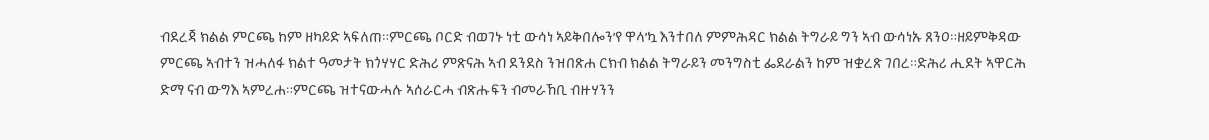ብደረጃ ክልል ምርጫ ከም ዘካይድ ኣፍለጠ።ምርጫ ቦርድ ብወገኑ ነቲ ውሳነ ኣይቅበሎን’የ ዋላ’ኳ እንተበለ ምምሕዳር ክልል ትግራይ ግን ኣብ ውሳነኡ ጸንዐ።ዘይምቅዳው ምርጫ ኣብተን ዝሓለፋ ክልተ ዓመታት ክጎሃሃር ድሕሪ ምጽናሕ ኣብ ደንደስ ንዝበጽሐ ርክብ ክልል ትግራይን መንግስቲ ፌደራልን ከም ዝቋረጽ ገበረ።ድሕሪ ሒደት ኣዋርሕ ድማ ናብ ውግእ ኣምረሐ።ምርጫ ዝተናውሓሉ ኣሰራርሓ ብጽሑፍን ብመራኸቢ ብዙሃንን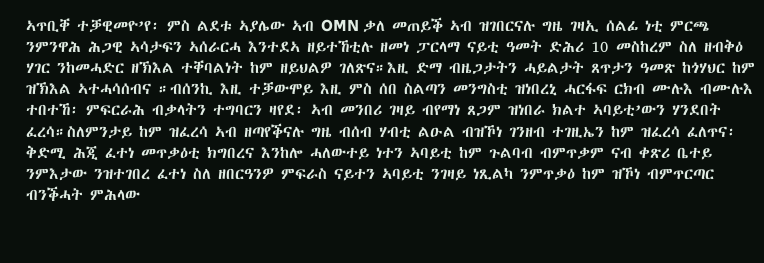ኣጥቢቐ ተቓዊመዮ’የ፡ ምስ ልደቱ ኣያሌው ኣብ OMN ቃለ መጠይቕ ኣብ ዝገበርናሉ ግዜ ገዛኢ ሰልፊ ነቲ ምርጫ ንምንዋሕ ሕጋዊ ኣሳታፍን ኣሰራርሓ እንተደኣ ዘይተኸቲሉ ዘመነ ፓርላማ ናይቲ ዓመት ድሕሪ 10 መስከረም ስለ ዘብቅዕ ሃገር ንከመሓድር ዘኽእል ተቐባልነት ከም ዘይህልዎ ገለጽና።እዚ ድማ ብዜጋታትን ሓይልታት ጸጥታን ዓመጽ ከጎሃህር ከም ዝኽእል ኣተሓሳሰብና ።ብሰንኪ እዚ ተቓውሞይ እዚ ምስ ሰበ ስልጣን መንግስቲ ዝነበረኒ ሓርፋፍ ርክብ ሙሉእ ብሙሉእ ተበተኸ፡ ምፍርራሕ ብቃላትን ተግባርን ዛየደ፡ ኣብ መንበሪ ገዛይ ብየማነ ጸጋም ዝነበራ ክልተ ኣባይቲ’ውን ሃንደበት ፈረሳ።ስለምንታይ ከም ዝፈረሳ ኣብ ዘጣየቕናሉ ግዜ ብሰብ ሃብቲ ልዑል ብዝኾነ ገንዘብ ተገዚኤን ከም ዝፈረሳ ፈለጥና፡ ቅድሚ ሕጂ ፈተነ መጥቃዕቲ ክግበረና እንከሎ ሓለውተይ ነተን ኣባይቲ ከም ጉልባብ ብምጥቃም ናብ ቀጽሪ ቤተይ ንምእታው ንዝተገበረ ፈተነ ስለ ዘበርዓንዎ ምፍራስ ናይተን ኣባይቲ ንገዛይ ነጺልካ ንምጥቃዕ ከም ዝኾነ ብምጥርጣር ብንቕሓት ምሕላው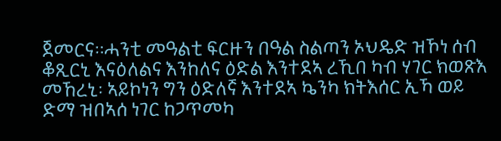ጀመርና።ሓንቲ መዓልቲ ፍርዙን በዓል ስልጣን ኦህዴድ ዝኾነ ሰብ ቆጺርኒ እናዕለልና እንከለና ዕድል እንተደኣ ረኺበ ካብ ሃገር ክወጽእ መኸረኒ፡ ኣይኮነን ግን ዕድለኛ እንተደኣ ኴንካ ክትእሰር ኢኻ ወይ ድማ ዝበኣሰ ነገር ከጋጥመካ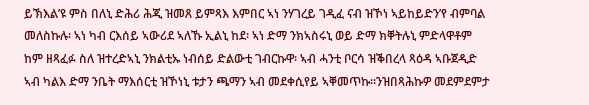ይኽእል’ዩ ምስ በለኒ ድሕሪ ሕጂ ዝመጸ ይምጻእ እምበር ኣነ ንሃገረይ ገዲፈ ናብ ዝኾነ ኣይከይድን’የ ብምባል መለስኩሉ፡ ኣነ ካብ ርእሰይ ኣውሪደ ኣለኹ ኢልኒ ከደ፡ ኣነ ድማ ንክኣስሩኒ ወይ ድማ ክቐትሉኒ ምድላዋቶም ከም ዘጻፈፉ ስለ ዝተረድኣኒ ንክልቲኡ ነብሰይ ድልውቲ ገብርኩዋ፡ ኣብ ሓንቲ ቦርሳ ዝቕበረላ ጻዕዳ ኣቡጀዲድ ኣብ ካልእ ድማ ንቤት ማእሰርቲ ዝኾነኒ ቱታን ጫማን ኣብ መደቀሲየይ ኣቐመጥኩ።ንዝበጻሕኩዎ መደምደምታ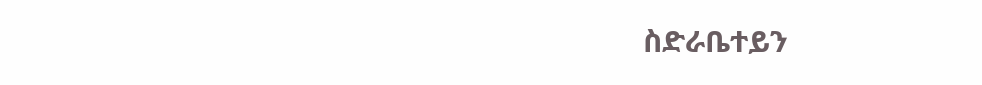ስድራቤተይን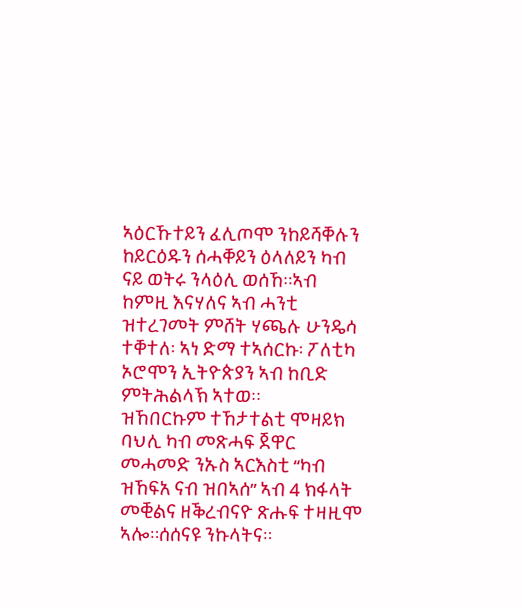ኣዕርኹተይን ፈሊጦሞ ንከይሻቐሉን ከይርዕዱን ሰሓቐይን ዕላለይን ካብ ናይ ወትሩ ንላዕሊ ወሰኸ።ኣብ ከምዚ እናሃለና ኣብ ሓንቲ ዝተረገመት ምሸት ሃጫሉ ሁንዴሳ ተቐተለ፡ ኣነ ድማ ተኣሰርኩ፡ ፖለቲካ ኦሮሞን ኢትዮጵያን ኣብ ከቢድ ምትሕልላኽ ኣተወ፡፡
ዝኸበርኩም ተኸታተልቲ ሞዛይክ ባህሊ ካብ መጽሓፍ ጀዋር መሓመድ ንኡስ ኣርእስቲ “ካብ ዝኸፍአ ናብ ዝበኣሰ” ኣብ 4 ክፋላት መቒልና ዘቕረብናዮ ጽሑፍ ተዛዚሞ ኣሎ።ሰሰናዩ ንኩላትና።